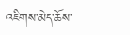འཇིགས་མེད་ཆོས་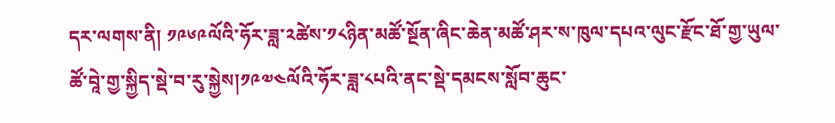དར་ལགས་ནི། ༡༩༦༩ལོའི་ཧོར་ཟླ་༢ཚེས་༡༨ཉིན་མཚོ་སྔོན་ཞིང་ཆེན་མཚོ་ཤར་ས་ཁུལ་དཔའ་ལུང་རྫོང་ཐོ་གྱ་ཡུལ་ཚོ་བཱེ་གྱ་སྐྱིད་སྡེ་བ་རུ་སྐྱེས།༡༩༧༤ལོའི་ཧོར་ཟླ་༨པའི་ནང་སྡེ་དམངས་སློབ་ཆུང་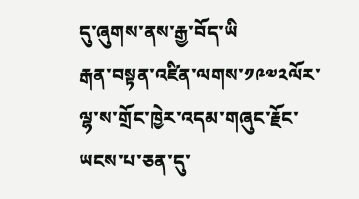དུ་ཞུགས་ནས་རྒྱ་བོད་ཡི
རྒན་བསྟན་འཛིན་ལགས་༡༩༧༢ལོར་ལྷ་ས་གྲོང་ཁྱེར་འདམ་གཞུང་རྗོང་ཡངས་པ་ཅན་དུ་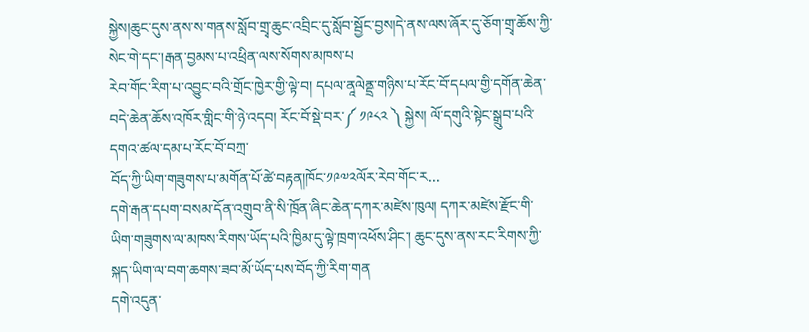སྐྱེས།ཆུང་དུས་ནས་ས་གནས་སློབ་གྲྭ་ཆུང་འབྲིང་དུ་སློབ་སྦྱོང་བྱས།དེ་ནས་ལས་ཞོར་དུ་ཅོག་གྲྭ་ཆོས་ཀྱི་སེང་གེ་དང་།རྒན་བྱམས་པ་འཕྲིན་ལས་སོགས་མཁས་པ
རེབ་གོང་རིག་པ་འབྱུང་བའི་གྲོང་ཁྱེར་གྱི་ལྟེ་བ། དཔལ་ནཱལེནྡྲ་གཉིས་པ་རོང་བོ་དཔལ་གྱི་དགོན་ཆེན་བདེ་ཆེན་ཆོས་འཁོར་གླིང་གི་ཉེ་འདབ། རོང་བོ་སྡེ་བར་༼ ༡༩༨༢ ༽ སྐྱེས། ལོ་དགུའི་སྟེང་སྒྲུབ་པའི་དགའ་ཚལ་དམ་པ་རོང་བོ་བཀྲ་
བོད་ཀྱི་ཡིག་གཟུགས་པ་མགོན་པོ་ཚེ་བརྟན།ཁོང་༡༩༧༢ལོར་རེབ་གོང་ར...
དགེ་རྒན་དཔག་བསམ་དོན་འགྲུབ་ནི་སི་ཁྲོན་ཞིང་ཆེན་དཀར་མཛེས་ཁུལ། དཀར་མཛེས་རྫོང་གི་ཡིག་གཟུགས་ལ་མཁས་རིགས་ཡོད་པའི་ཁྱིམ་དུ་ལྟེ་ཁྲག་འཕོས་ཤིང་། ཆུང་དུས་ནས་རང་རིགས་ཀྱི་སྐད་ཡིག་ལ་བག་ཆགས་ཟབ་མོ་ཡོད་པས་བོད་ཀྱི་རིག་གན
དགེ་འདུན་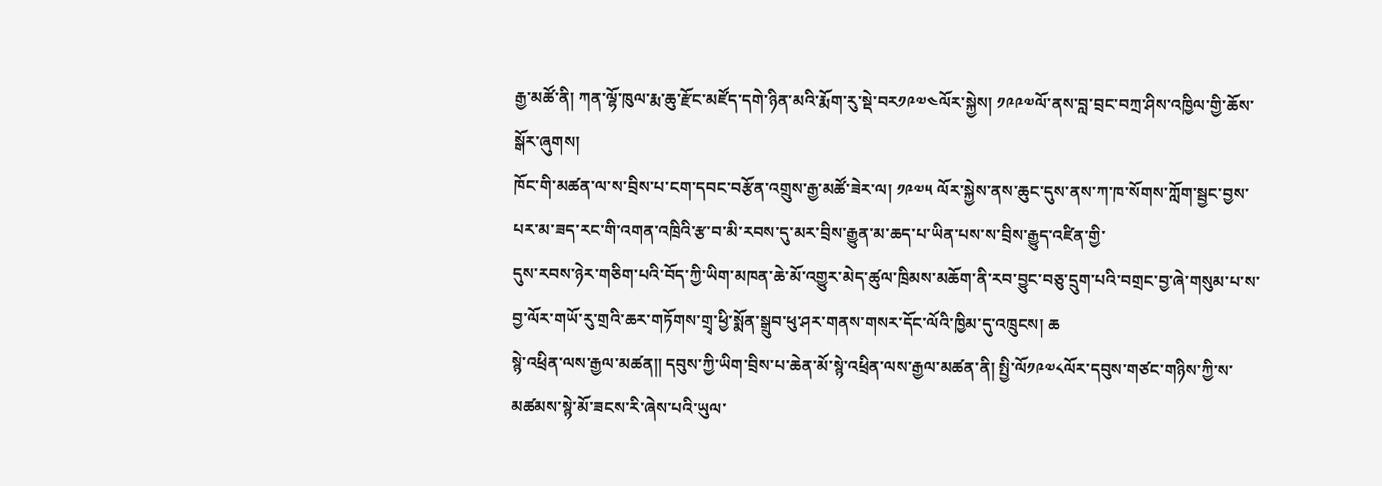རྒྱ་མཚོ་ནི། ཀན་ལྷོ་ཁུལ་རྨ་ཆུ་རྫོང་མཛོད་དགེ་ཉིན་མའི་རྨོག་རུ་སྡེ་བར༡༩༧༤ལོར་སྐྱེས། ༡༩༩༧ལོ་ནས་བླ་བྲང་བཀྲ་ཤིས་འཁྱིལ་གྱི་ཆོས་སྒོར་ཞུགས།
ཁོང་གི་མཚན་ལ་ས་བྲིས་པ་ངག་དབང་བརྩོན་འགྲུས་རྒྱ་མཚོ་ཟེར་ལ། ༡༩༧༥ ལོར་སྐྱེས་ནས་ཆུང་དུས་ནས་ཀ་ཁ་སོགས་ཀློག་སྦྱང་བྱས་པར་མ་ཟད་རང་གི་འགན་འཁྲིའི་རྩ་བ་མི་རབས་དུ་མར་བྲིས་རྒྱུན་མ་ཆད་པ་ཡིན་པས་ས་བྲིས་རྒྱུད་འཛིན་གྱི་
དུས་རབས་ཉེར་གཅིག་པའི་བོད་ཀྱི་ཡིག་མཁན་ཆེ་མོ་འགྱུར་མེད་ཚུལ་ཁྲིམས་མཆོག་ནི་རབ་བྱུང་བཅུ་དྲུག་པའི་བགྲང་བྱ་ཞེ་གསུམ་པ་ས་བྱ་ལོར་གཡོ་རུ་གྲའི་ཆར་གཏོགས་གྲྭ་ཕྱི་སྨོན་སྒྲུབ་ཕུ་ཤར་གནས་གསར་དོང་ལོའི་ཁྱིམ་དུ་འཁྲུངས། ཆ
སྙེ་འཕྲིན་ལས་རྒྱལ་མཚན༎ དབུས་ཀྱི་ཡིག་བྲིས་པ་ཆེན་མོ་སྙེ་འཕྲིན་ལས་རྒྱལ་མཚན་ནི། སྤྱི་ལོ༡༩༧༨ལོར་དབུས་གཙང་གཉིས་ཀྱི་ས་མཚམས་སྙེ་མོ་ཟངས་རི་ཞེས་པའི་ཡུལ་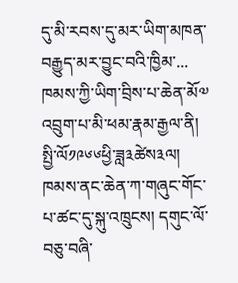དུ་མི་རབས་དུ་མར་ཡིག་མཁན་བརྒྱུད་མར་བྱུང་བའི་ཁྱིམ་...
ཁམས་ཀྱི་ཡིག་བྲིས་པ་ཆེན་མོ༧ འབྲུག་པ་མི་ཕམ་རྣམ་རྒྱལ་ནི། སྤྱི་ལོ༡༩༦༦ཕྱི་ཟླ༣ཚེས༣ལ། ཁམས་ནང་ཆེན་ཀ་གཞུང་གོང་པ་ཚང་དུ་སྐུ་འཁྲུངས། དགུང་ལོ་བཅུ་བཞི་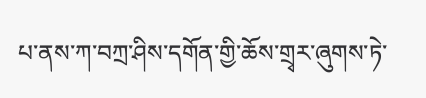པ་ནས་ཀ་བཀྲ་ཤིས་དགོན་གྱི་ཆོས་གྲྭར་ཞུགས་ཏེ་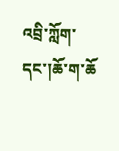འབྲི་ཀློག་དང་།ཆོ་ག་ཆོ